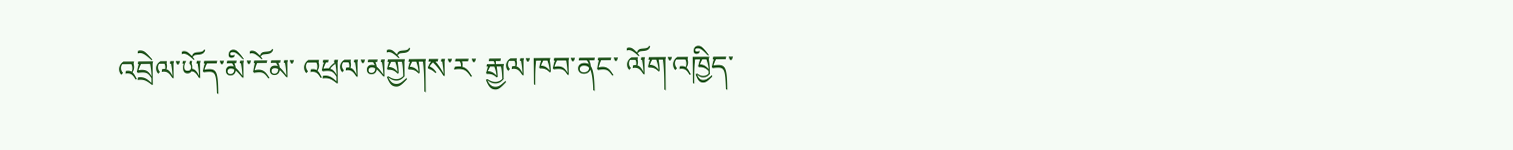འབྲེལ་ཡོད་མི་ངོམ་ འཕྲལ་མགྱོགས་ར་ རྒྱལ་ཁབ་ནང་ ལོག་འཁྱིད་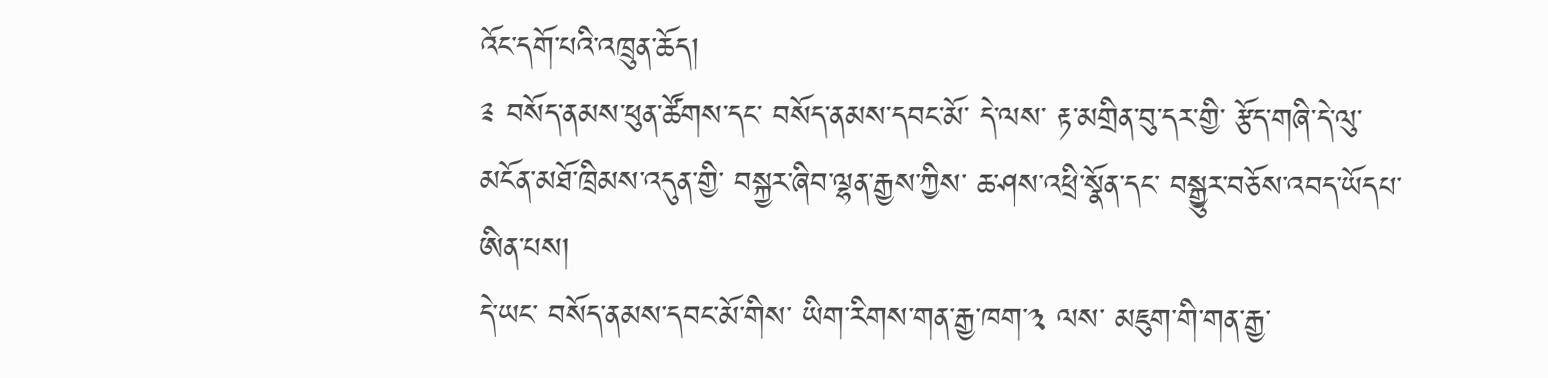འོང་དགོ་པའི་འཁྲུན་ཆོད།
༉ བསོད་ནམས་ཕུན་ཚོགས་དང་ བསོད་ནམས་དབང་མོ་ དེ་ལས་ རྟ་མགྲིན་བུ་དར་གྱི་ རྩོད་གཞི་དེ་ལུ་ མངོན་མཐོ་ཁྲིམས་འདུན་གྱི་ བསྐྱར་ཞིབ་ལྷན་རྒྱས་ཀྱིས་ ཆ་ཤས་འཕྲི་སྣོན་དང་ བསྒྱུར་བཅོས་འབད་ཡོདཔ་ཨིན་པས།
དེ་ཡང་ བསོད་ནམས་དབང་མོ་གིས་ ཡིག་རིགས་གན་རྒྱ་ཁག་༣ ལས་ མཇུག་གི་གན་རྒྱ་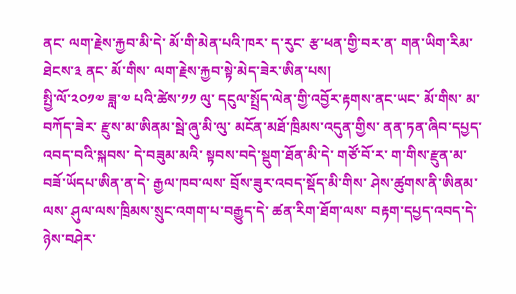ནང་ ལག་རྗེས་རྐྱབ་མི་དེ་ མོ་གི་མེན་པའི་ཁར་ ད་རུང་ རྩ་ཕན་གྱི་བར་ན་ གན་ཡིག་རིམ་ཐེངས་༣ ནང་ མོ་གིས་ ལག་རྗེས་རྐྱབ་སྟེ་མེད་ཟེར་ཨིན་པས།
སྤྱི་ལོ་༢༠༡༧ ཟླ་༧ པའི་ཚེས་༡༡ ལུ་ དངུལ་སྤྲོད་ལེན་གྱི་འབྱོར་རྟགས་ནང་ཡང་ མོ་གིས་ མ་བཀོད་ཟེར་ རྫུས་མ་ཨིནམ་སྦེ་ཞུ་མི་ལུ་ མངོན་མཐོ་ཁྲིམས་འདུན་གྱིས་ ནན་ཏན་ཞིབ་དཔྱད་འབད་བའི་སྐབས་ དེ་བཟུམ་མའི་ སྟབས་བདེ་སྡུག་ཐོན་མི་དེ་ གཙོ་བོ་ར་ ག་གིས་རྫུན་མ་བཟོ་ཡོདཔ་ཨིན་ན་དེ་ རྒྱལ་ཁབ་ལས་ བྲོས་ཟུར་འབད་སྡོད་མི་གིས་ ཤེས་ཚུགས་ནི་ཨིནམ་ལས་ ཤུལ་ལས་ཁྲིམས་སྲུང་འགག་པ་བརྒྱུད་དེ་ ཚན་རིག་ཐོག་ལས་ བརྟག་དཔྱད་འབད་དེ་ ཉེས་བཤེར་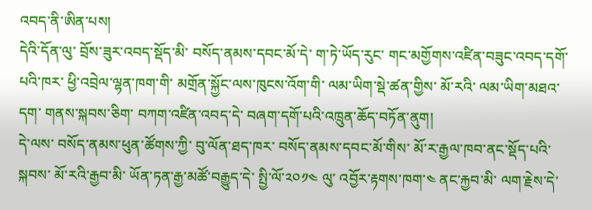འབད་ནི་ཨིན་པས།
དེའི་དོན་ལུ་ བྲོས་ཟུར་འབད་སྡོད་མི་ བསོད་ནམས་དབང་མོ་དེ་ ག་ཏེ་ཡོད་རུང་ གང་མགྱོགས་འཛིན་བཟུང་འབད་དགོ་པའི་ཁར་ ཕྱི་འབྲེལ་ལྷན་ཁག་གི་ མགྲོན་སྐྱོང་ལས་ཁུངས་འོག་གི་ ལམ་ཡིག་སྡེ་ཚན་གྱིས་ མོ་རའི་ ལམ་ཡིག་མཐའ་དག་ གནས་སྐབས་ཅིག་ བཀག་འཛིན་འབད་དེ་ བཞག་དགོ་པའི་འཁྲུན་ཆོད་བཏོན་ནུག།
དེ་ལས་ བསོད་ནམས་ཕུན་ཚོགས་ཀྱི་ བུ་ལོན་ཐད་ཁར་ བསོད་ནམས་དབང་མོ་གིས་ མོ་ར་རྒྱལ་ཁབ་ནང་སྡོད་པའི་སྐབས་ མོ་རའི་རྒྱབ་མི་ ཡོན་ཏན་རྒྱ་མཚོ་བརྒྱུད་དེ་ སྤྱི་ལོ་༢༠༡༤ ལུ་ འབྱོར་རྟགས་ཁག་༤ ནང་རྐྱབ་མི་ ལག་རྗེས་དེ་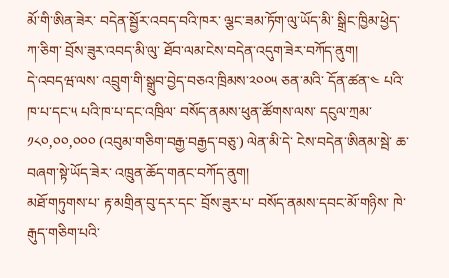མོ་གི་ཨིན་ཟེར་ བདེན་སྦྱོར་འབད་བའི་ཁར་ ལྕང་ཟམ་ཏོག་ལུ་ཡོད་མི་ སྒྲིང་ཁྱིམ་ཕྱེད་ཀ་ཅིག་ བྲོས་ཟུར་འབད་མི་ལུ་ ཐོབ་ལམ་ངེས་བདེན་འདུག་ཟེར་བཀོད་ནུག།
དེ་འབདཝ་ལས་ འབྲུག་གི་སྒྲུབ་བྱེད་བཅའ་ཁྲིམས་༢༠༠༥ ཅན་མའི་ དོན་ཚན་༤ པའི་ཁ་པ་དང་༥ པའི་ཁ་པ་དང་འཁྲིལ་ བསོད་ནམས་ཕུན་ཚོགས་ལས་ དངུལ་ཀྲམ་༡༨༠,༠༠,༠༠༠ (འབུམ་གཅིག་བརྒྱ་བརྒྱད་བཅུ་) ལེན་མི་དེ་ ངེས་བདེན་ཨིནམ་སྦེ་ ཆ་བཞག་སྟེ་ཡོད་ཟེར་ འཁྲུན་ཆོད་གནང་བཀོད་ནུག།
མཐོ་གཏུགས་པ་ རྟ་མགྲིན་བུ་དར་དང་ བྲོས་ཟུར་པ་ བསོད་ནམས་དབང་མོ་གཉིས་ ཁེ་རྒུད་གཅིག་པའི་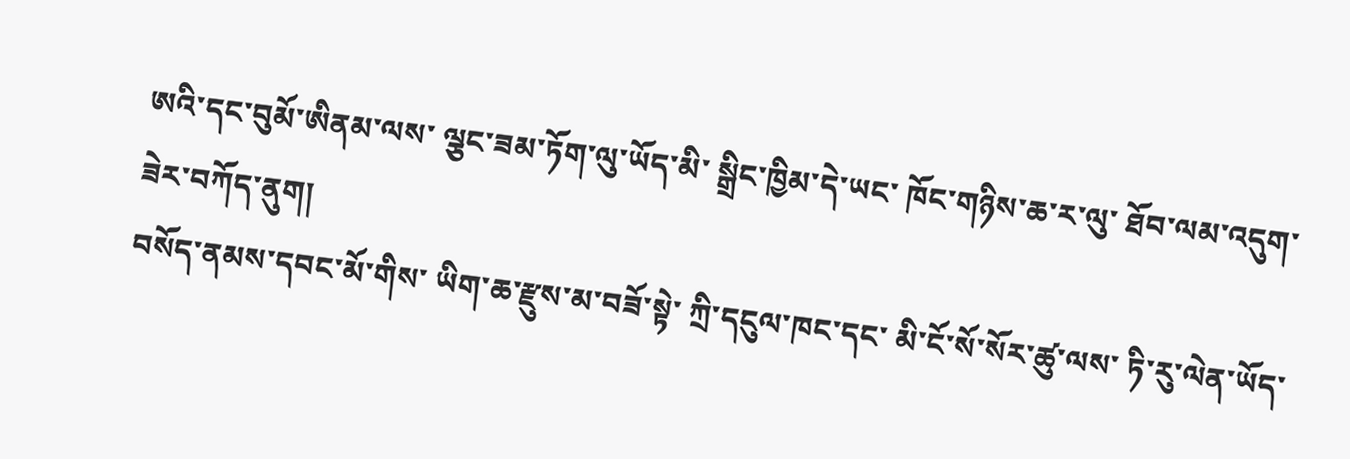ཨའི་དང་བུམོ་ཨིནམ་ལས་ ལྕང་ཟམ་ཏོག་ལུ་ཡོད་མི་ སྒྲིང་ཁྱིམ་དེ་ཡང་ ཁོང་གཉིས་ཆ་ར་ལུ་ ཐོབ་ལམ་འདུག་ཟེར་བཀོད་ནུག།
བསོད་ནམས་དབང་མོ་གིས་ ཡིག་ཆ་རྫུས་མ་བཟོ་སྟེ་ ཀྲི་དངུལ་ཁང་དང་ མི་ངོ་སོ་སོར་ཚུ་ལས་ ཏི་རུ་ལེན་ཡོད་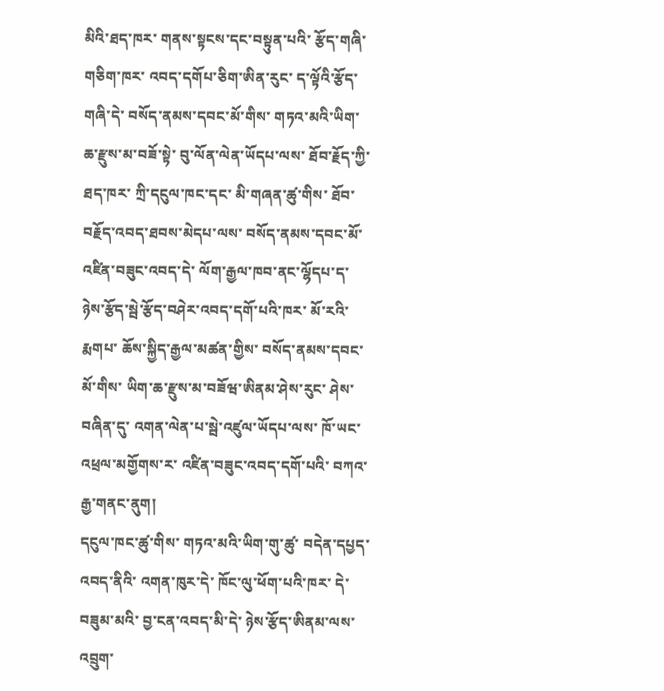མིའི་ཐད་ཁར་ གནས་སྟངས་དང་བསྟུན་པའི་ རྩོད་གཞི་གཅིག་ཁར་ འབད་དགོཔ་ཅིག་ཨིན་རུང་ ད་ལྟོའི་རྩོད་གཞི་དེ་ བསོད་ནམས་དབང་མོ་གིས་ གཏའ་མའི་ཡིག་ཆ་རྫུས་མ་བཟོ་སྟེ་ བུ་ལོན་ལེན་ཡོདཔ་ལས་ ཐོབ་རྗོད་ཀྱི་ཐད་ཁར་ ཀྲི་དངུལ་ཁང་དང་ མི་གཞན་ཚུ་གིས་ ཐོབ་བརྗོད་འབད་ཐབས་མེདཔ་ལས་ བསོད་ནམས་དབང་མོ་ འཛིན་བཟུང་འབད་དེ་ ལོག་རྒྱལ་ཁབ་ནང་ལྷོདཔ་ད་ ཉེས་རྩོད་སྦེ་རྩོད་བཤེར་འབད་དགོ་པའི་ཁར་ མོ་རའི་རྨགཔ་ ཆོས་སྐྱིད་རྒྱལ་མཚན་གྱིས་ བསོད་ནམས་དབང་མོ་གིས་ ཡིག་ཆ་རྫུས་མ་བཟོཝ་ཨིནམ་ཤེས་རུང་ ཤེས་བཞིན་དུ་ འགན་ལེན་པ་སྦེ་འཛུལ་ཡོདཔ་ལས་ ཁོ་ཡང་ འཕྲལ་མགྱོགས་ར་ འཛིན་བཟུང་འབད་དགོ་པའི་ བཀའ་རྒྱ་གནང་ནུག།
དངུལ་ཁང་ཚུ་གིས་ གཏའ་མའི་ཡིག་གུ་ཚུ་ བདེན་དཔྱད་འབད་ནིའི་ འགན་ཁུར་དེ་ ཁོང་ལུ་ཕོག་པའི་ཁར་ དེ་བཟུམ་མའི་ བྱ་ངན་འབད་མི་དེ་ ཉེས་རྩོད་ཨིནམ་ལས་ འབྲུག་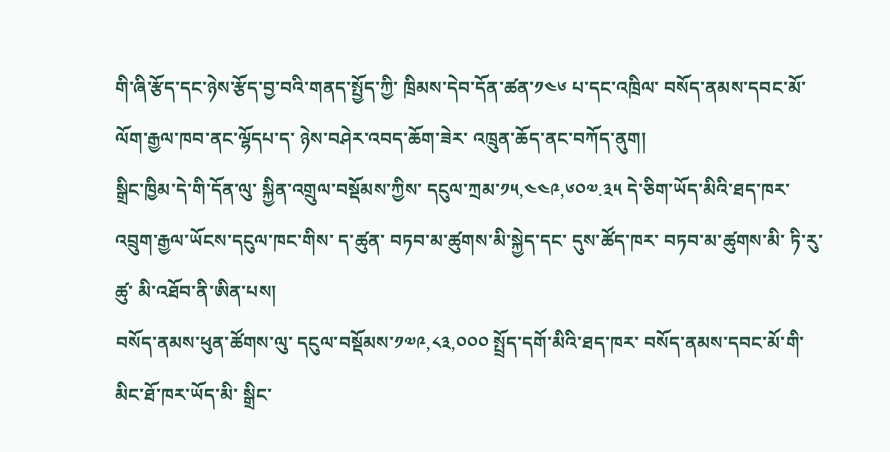གི་ཞི་རྩོད་དང་ཉེས་རྩོད་བྱ་བའི་གནད་སྤྱོད་ཀྱི་ ཁྲིམས་དེབ་དོན་ཚན་༡༤༦ པ་དང་འཁྲིལ་ བསོད་ནམས་དབང་མོ་ ལོག་རྒྱལ་ཁབ་ནང་ལྷོདཔ་ད་ ཉེས་བཤེར་འབད་ཆོག་ཟེར་ འཁྲུན་ཆོད་ནང་བཀོད་ནུག།
སྒྲིང་ཁྱིམ་དེ་གི་དོན་ལུ་ སྐྱིན་འགྲུལ་བསྡོམས་ཀྱིས་ དངུལ་ཀྲམ་༡༥,༤༤༩,༦༠༧.༣༥ དེ་ཅིག་ཡོད་མིའི་ཐད་ཁར་ འབྲུག་རྒྱལ་ཡོངས་དངུལ་ཁང་གིས་ ད་ཚུན་ བཏབ་མ་ཚུགས་མི་སྐྱེད་དང་ དུས་ཚོད་ཁར་ བཏབ་མ་ཚུགས་མི་ ཏི་རུ་ཚུ་ མི་འཐོབ་ནི་ཨིན་པས།
བསོད་ནམས་ཕུན་ཚོགས་ལུ་ དངུལ་བསྡོམས་༡༧༩,༨༣,༠༠༠ སྤྲོད་དགོ་མིའི་ཐད་ཁར་ བསོད་ནམས་དབང་མོ་གི་ མིང་ཐོ་ཁར་ཡོད་མི་ སྒྲིང་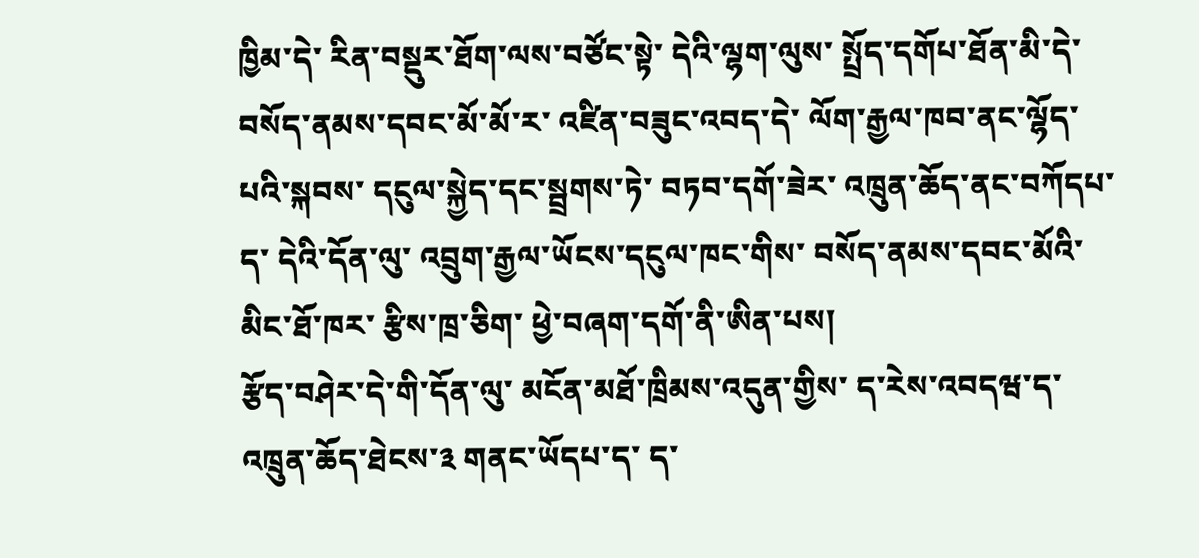ཁྱིམ་དེ་ རིན་བསྡུར་ཐོག་ལས་བཙོང་སྟེ་ དེའི་ལྷག་ལུས་ སྤྲོད་དགོཔ་ཐོན་མི་དེ་ བསོད་ནམས་དབང་མོ་མོ་ར་ འཛིན་བཟུང་འབད་དེ་ ལོག་རྒྱལ་ཁབ་ནང་ལྷོད་པའི་སྐབས་ དངུལ་སྐྱེད་དང་སྦྲགས་ཏེ་ བཏབ་དགོ་ཟེར་ འཁྲུན་ཆོད་ནང་བཀོདཔ་ད་ དེའི་དོན་ལུ་ འབྲུག་རྒྱལ་ཡོངས་དངུལ་ཁང་གིས་ བསོད་ནམས་དབང་མོའི་ མིང་ཐོ་ཁར་ རྩིས་ཁྲ་ཅིག་ ཕྱེ་བཞག་དགོ་ནི་ཨིན་པས།
རྩོད་བཤེར་དེ་གི་དོན་ལུ་ མངོན་མཐོ་ཁྲིམས་འདུན་གྱིས་ ད་རེས་འབདཝ་ད་ འཁྲུན་ཆོད་ཐེངས་༣ གནང་ཡོདཔ་ད་ ད་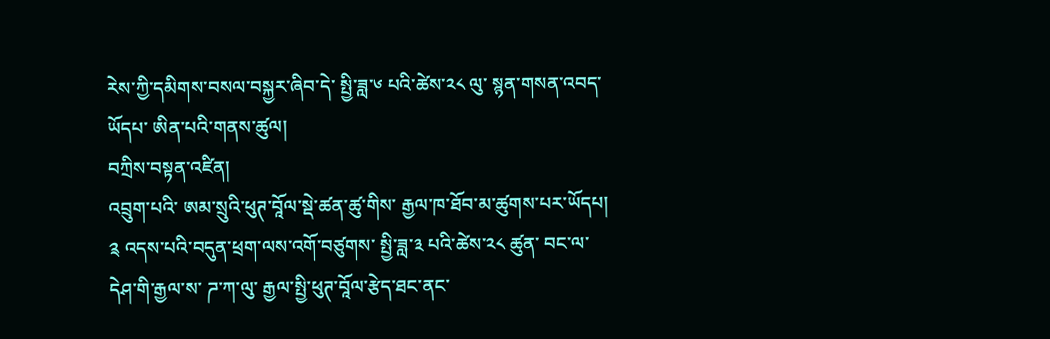རེས་ཀྱི་དམིགས་བསལ་བསྐྱར་ཞིབ་དེ་ སྤྱི་ཟླ་༦ པའི་ཚེས་༢༨ ལུ་ སྙན་གསན་འབད་ཡོདཔ་ ཨིན་པའི་གནས་ཚུལ།
བཀྲིས་བསྟན་འཛིན།
འབྲུག་པའི་ ཨམ་སྲུའི་ཕུཊ་བཱོལ་སྡེ་ཚན་ཚུ་གིས་ རྒྱལ་ཁ་ཐོབ་མ་ཚུགས་པར་ཡོདཔ།
༉ འདས་པའི་བདུན་ཕྲག་ལས་འགོ་བཙུགས་ སྤྱི་ཟླ་༣ པའི་ཚེས་༢༨ ཚུན་ བང་ལ་དེཤ་གི་རྒྱལ་ས་ ཌ་ཀ་ལུ་ རྒྱལ་སྤྱི་ཕུཊ་བཱོལ་རྩེད་ཐང་ནང་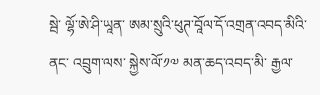སྦེ་ ལྷོ་ཨེ་ཤི་ཡཱན་ ཨམ་སྲུའི་ཕུཊ་བཱོལ་དོ་འགྲན་འབད་མིའི་ནང་ འབྲུག་ལས་ སྐྱེས་ལོ་༡༧ མན་ཆད་འབད་མི་ རྒྱལ་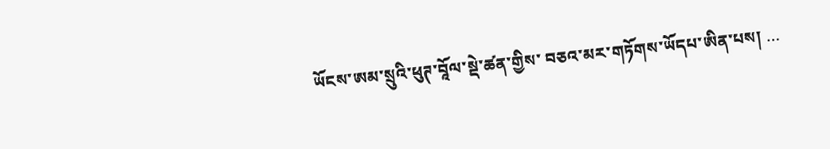ཡོངས་ཨམ་སྲུའི་ཕུཊ་བཱོལ་སྡེ་ཚན་གྱིས་ བཅའ་མར་གཏོགས་ཡོདཔ་ཨིན་པས། …